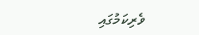ވެރިކަމުގައި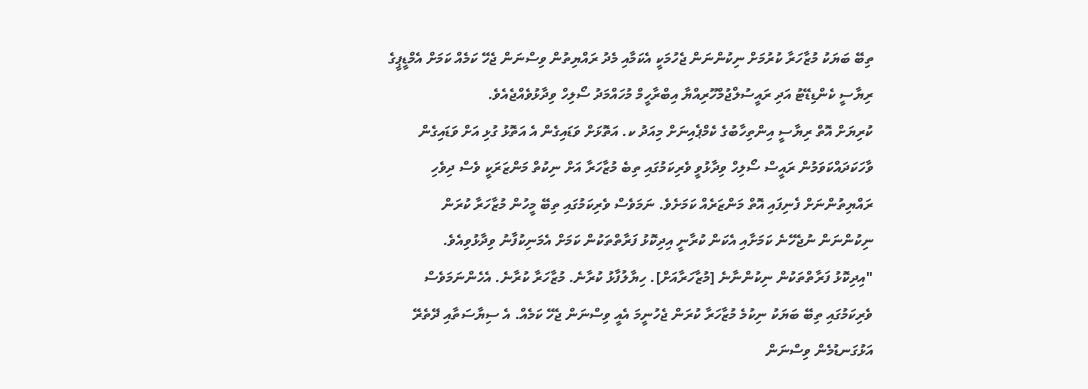ތިބޭ ބަޔަކު މުޒާހަރާ ކުރުމަށް ނިކުންނަން ޖެހުމަކީ އެކަމާއި މެދު ރައްޔިތުން ވިސްނަން ޖެހޭ ކަމެއް ކަމަށް އެމްޑީޕީގެ ރިޔާސީ ކެންޑިޑޭޓު އަދި ރައީސުލްޖުމްހޫރިއްޔާ އިބްރާހީމް މުހައްމަދު ސޯލިހް ވިދާޅުވެއްޖެއެވެ.
ކުރިޔަށް އޮތް ރިޔާސީ އިންތިހާބުގެ ކެމްޕެއިނަށް މިއަދު ކ. އަތޮޅަށް ވަޑައިގެން އެ އަތޮޅު ގުޅި އަށް ވަޑައިގެން ވާހަކަދައްކަވަމުން ރައީސް ސޯލިހް ވިދާޅުވީ ވެރިކަމުގައި ތިބެ މުޒާހަރާ އަށް ނިކުތް މަންޒަރަކީ ވެސް ދިވެހި ރައްޔިތުންނަށް ފެނިފައި އޮތް މަންޒަރެއް ކަމަށެވެ. ނަމަވެސް ވެރިކަމުގައި ތިބޭ މީހުން މުޒާހަރާ ކުރަން ނިކުންނަން ނުޖެހޭނެ ކަމަށާއި އެކަން ކުރާނީ އިދިކޮޅު ފަރާތްތަކުން ކަމަށް އެމަނިކުފާނު ވިދާޅުވިއެވެ.
"އިދިކޮޅު ފަރާތްތަކުން ނިކުންނާނެ [މުޒާހަރާއަށް]. ހިޔާލުފާޅު ކުރާނެ. މުޒާހަރާ ކުރާނެ. އެހެންނަމަވެސް ވެރިކަމުގައި ތިބޭ ބަޔަކު ނިކުމެ މުޒާހަރާ ކުރަން ޖެހުނީމަ އެއީ ވިސްނަން ޖެހޭ ކަމެއް. އެ ސިޔާސަތާއި ދޭތެރޭ އަޅުގަނޑުމެން ވިސްނަން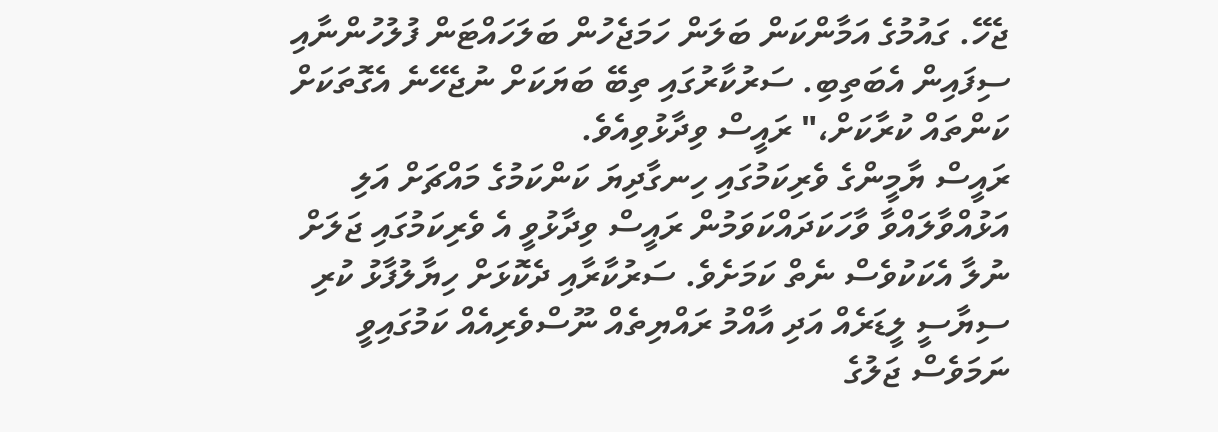ޖެހޭ. ގައުމުގެ އަމާންކަން ބަލަން ހަމަޖެހުން ބަލަހައްޓަން ފުލުހުންނާއި ސިފައިން އެބަތިބި. ސަރުކާރުގައި ތިބޭ ބަޔަކަށް ނުޖެހޭނެ އެގޮތަކަށް ކަންތައް ކުރާކަށް،" ރައީސް ވިދާޅުވިއެވެ.
ރައީސް ޔާމީންގެ ވެރިކަމުގައި ހިނގާދިޔަ ކަންކަމުގެ މައްޗަށް އަލި އަޅުއްވާލައްވާ ވާހަކަދައްކަވަމުން ރައީސް ވިދާޅުވީ އެ ވެރިކަމުގައި ޖަލަށް ނުލާ އެކަކުވެސް ނެތް ކަމަށެވެ. ސަރުކާރާއި ދެކޮޅަށް ހިޔާލުފާޅު ކުރި ސިޔާސީ ލީޑަރެއް އަދި އާއްމު ރައްޔިތެއް ނޫސްވެރިއެއް ކަމުގައިވީ ނަމަވެސް ޖަލުގެ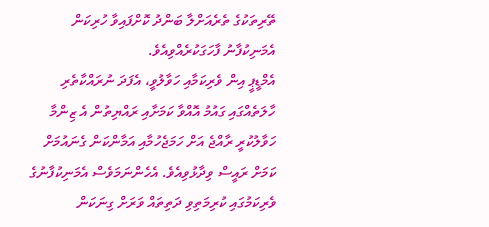ތޭރިތަކުގެ ތެރެއަށްލާ ބަންދު ކޮށްފައިވާ ހުރިކަން އެމަނިކުފާނު ފާހަގަކުރެއްވިއެވެ.
އެމްޑީޕީ އިން ވެރިކަމާއި ހަވާލުވީ، އެފަދަ ނުރައްކާތެރި ހާލަތެއްގައި ގައުމު އޮއްވާ ކަމަށާއި ރައްޔިތުން އެ ޒިންމާ ހަވާލުކުރީ ރާއްޖެ އަށް ހަމަޖެހުމާއި އަމާންކަން ގެނައުމަށް ކަމަށް ރައީސް ވިދާޅުވިއެވެ. އެހެންނަމަވެސް އެމަނިކުފާނުގެ ވެރިކަމުގައި ކުރިމަތިވި ދަތިތައް ވަރަށް ގިނަކަން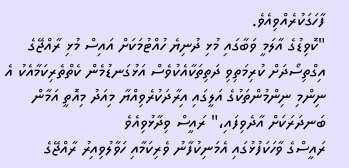ފާހަގަކުރެއްވިއެވެ.
"ކޮވިޑުގެ އާލަމީ ވަބާގައި މުޅި ދުނިޔެ ހުއްޓުމަކަށް އައިސް މުޅި ރާއްޖޭގެ އިގްތިސޯދަށް ކުރިމަތިވި ދަތިތަކާއެކުވެސް އަޅުގަނޑުމެން ކެތްތެރިކަމާއެކު އެ ނިންމި ނިންމުންތަކުގެ އަލީގައި އިރާދަކުރެވިއްޔާ މިއަދު މިއޮތީ އަމާން ބަނދަރަކަށް އާދެވިފައި،" ރައީސް ވިދާޅުވިއެވެ
ރައީސްގެ ވާހަކަފުޅުގައި އެމަނިކުފާނު ވެރިކަމާއި ހަވާލުވިއިރު ރާއްޖޭގެ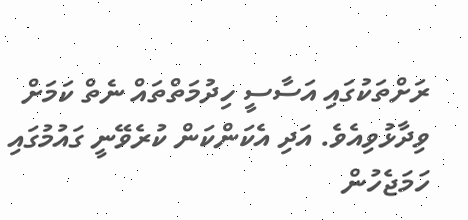ރަށްތަކުގައި އަސާސީ ހިދުމަތްތައް ނެތް ކަމަށް ވިދާޅުވިއެވެ. އަދި އެކަންކަން ކުރެވޭނީ ގައުމުގައި ހަމަޖެހުން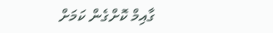ގާއިމް ކޮށްގެން ކަމަށް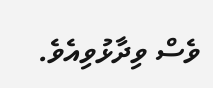ވެސް ވިދާޅުވިއެވެ.